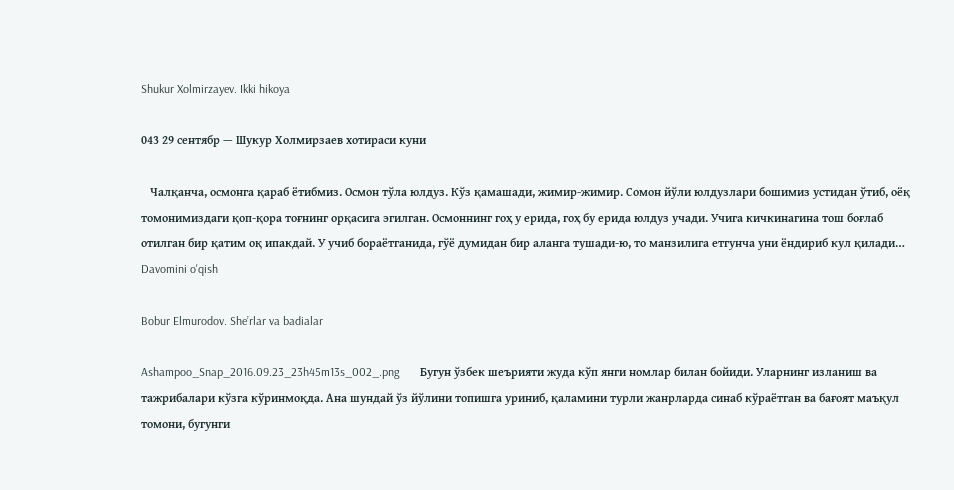Shukur Xolmirzayev. Ikki hikoya

043 29 сентябр — Шукур Холмирзаев хотираси куни

   Чалқанча, осмонга қараб ётибмиз. Осмон тўла юлдуз. Кўз қамашади, жимир-жимир. Сомон йўли юлдузлари бошимиз устидан ўтиб, оёқ томонимиздаги қоп-қора тоғнинг орқасига эгилган. Осмоннинг гоҳ у ерида, гоҳ бу ерида юлдуз учади. Учига кичкинагина тош боғлаб отилган бир қатим оқ ипакдай. У учиб бораётганида, гўё думидан бир аланга тушади-ю, то манзилига етгунча уни ёндириб кул қилади… Davomini o'qish

Bobur Elmurodov. She’rlar va badialar

Ashampoo_Snap_2016.09.23_23h45m13s_002_.png       Бугун ўзбек шеърияти жуда кўп янги номлар билан бойиди. Уларнинг изланиш ва тажрибалари кўзга кўринмоқда. Ана шундай ўз йўлини топишга уриниб, қаламини турли жанрларда синаб кўраётган ва бағоят маъқул томони, бугунги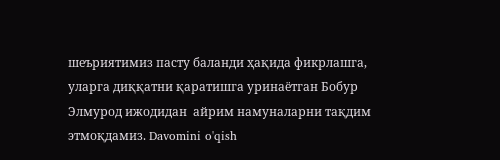шеъриятимиз пасту баланди ҳақида фикрлашга, уларга диққатни қаратишга уринаётган Бобур Элмурод ижодидан  айрим намуналарни тақдим этмоқдамиз. Davomini o'qish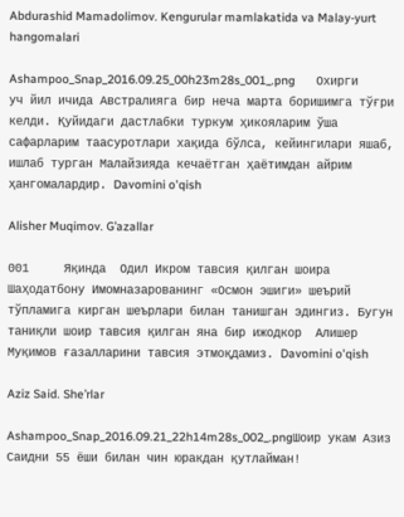Abdurashid Mamadolimov. Kengurular mamlakatida va Malay-yurt hangomalari

Ashampoo_Snap_2016.09.25_00h23m28s_001_.png       Охирги уч йил ичида Австралияга бир неча марта боришимга тўғри келди. Қуйидаги дастлабки туркум ҳикояларим ўша сафарларим таасуротлари хақида бўлса, кейингилари яшаб, ишлаб турган Малайзияда кечаётган ҳаётимдан айрим ҳангомалардир. Davomini o'qish

Alisher Muqimov. G’azallar

001     Яқинда  Одил Икром тавсия қилган шоира Шаҳодатбону Имомназарованинг «Осмон эшиги» шеърий тўпламига кирган шеърлари билан танишган эдингиз. Бугун таниқли шоир тавсия қилган яна бир ижодкор  Алишер Муқимов ғазалларини тавсия этмоқдамиз. Davomini o'qish

Aziz Said. She’rlar

Ashampoo_Snap_2016.09.21_22h14m28s_002_.pngШоир укам Азиз Саидни 55 ёши билан чин юракдан қутлайман!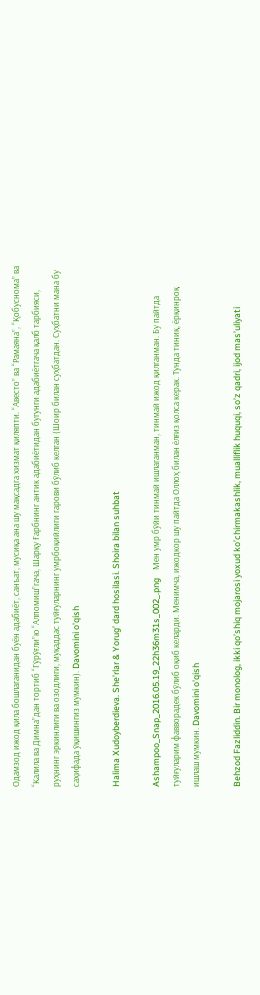Одамзод ижод қила бошлаганидан буён адабиёт, санъат, мусиқа ана шу мақсадга хизмат қиляпти. “Авесто” ва “Рамаяна”, “Қобуснома” ва “Калила ва Димна”дан тортиб “Гўрўғли”ю “Алпомиш”гача, Шарқу Ғарбнинг антик адабиётидан бугунги адабиётгача қалб тарбияси, руҳнинг эркинлиги ва озодлиги, муқаддас туйғуларнинг умрбоқийлиги гарови бўлиб келган (Шоир билан суҳбатдан. Суҳбатни мана бу саҳифада ўқишингиз мумкин). Davomini o'qish

Halima Xudoyberdieva. She’rlar & Yorug’ dard hosilasi. Shoira bilan suhbat

Ashampoo_Snap_2016.05.19_22h36m31s_002_.png    Мен умр бўйи тинмай ишлаганман, тинмай ижод қилганман. Бу пайтда туйғуларим фавворадек бўлиб оқиб келарди. Менимча, ижодкор шу пайтда Оллоҳ билан ёлғиз қолса керак. Тунда тиниқ, ёрқинроқ ишлаш мумкин. Davomini o'qish

Behzod Fazliddin. Bir monolog, ikki qo’shiq mojarosi yoxud ko’chirmakashlik, mualliflik huquqi, so’z qadri, ijod mas’uliyati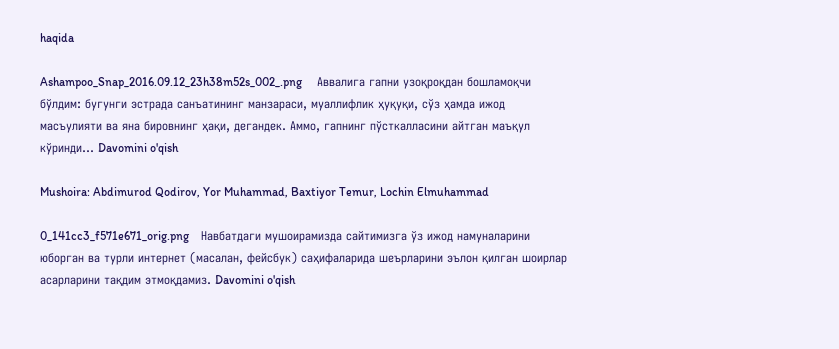haqida

Ashampoo_Snap_2016.09.12_23h38m52s_002_.png     Аввалига гапни узоқроқдан бошламоқчи бўлдим: бугунги эстрада санъатининг манзараси, муаллифлик ҳуқуқи, сўз ҳамда ижод масъулияти ва яна бировнинг ҳақи, дегандек. Аммо, гапнинг пўсткалласини айтган маъқул кўринди… Davomini o'qish

Mushoira: Abdimurod Qodirov, Yor Muhammad, Baxtiyor Temur, Lochin Elmuhammad

0_141cc3_f571e671_orig.png    Навбатдаги мушоирамизда сайтимизга ўз ижод намуналарини юборган ва турли интернет (масалан, фейсбук) саҳифаларида шеърларини эълон қилган шоирлар асарларини тақдим этмоқдамиз. Davomini o'qish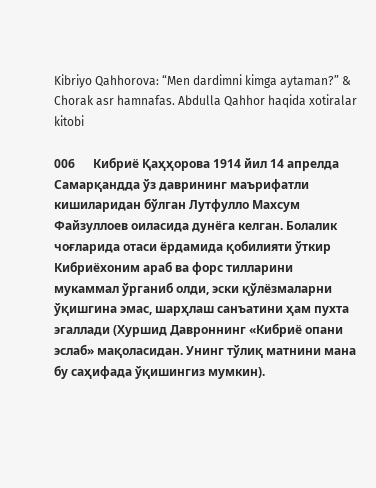Kibriyo Qahhorova: “Men dardimni kimga aytaman?” & Chorak asr hamnafas. Abdulla Qahhor haqida xotiralar kitobi

006      Кибриё Қаҳҳорова 1914 йил 14 апрелда Самарқандда ўз даврининг маърифатли кишиларидан бўлган Лутфулло Махсум Файзуллоев оиласида дунёга келган. Болалик чоғларида отаси ёрдамида қобилияти ўткир Кибриёхоним араб ва форс тилларини мукаммал ўрганиб олди, эски қўлёзмаларни ўқишгина эмас, шарҳлаш санъатини ҳам пухта эгаллади (Хуршид Давроннинг «Кибриё опани эслаб» мақоласидан. Унинг тўлиқ матнини мана бу саҳифада ўқишингиз мумкин).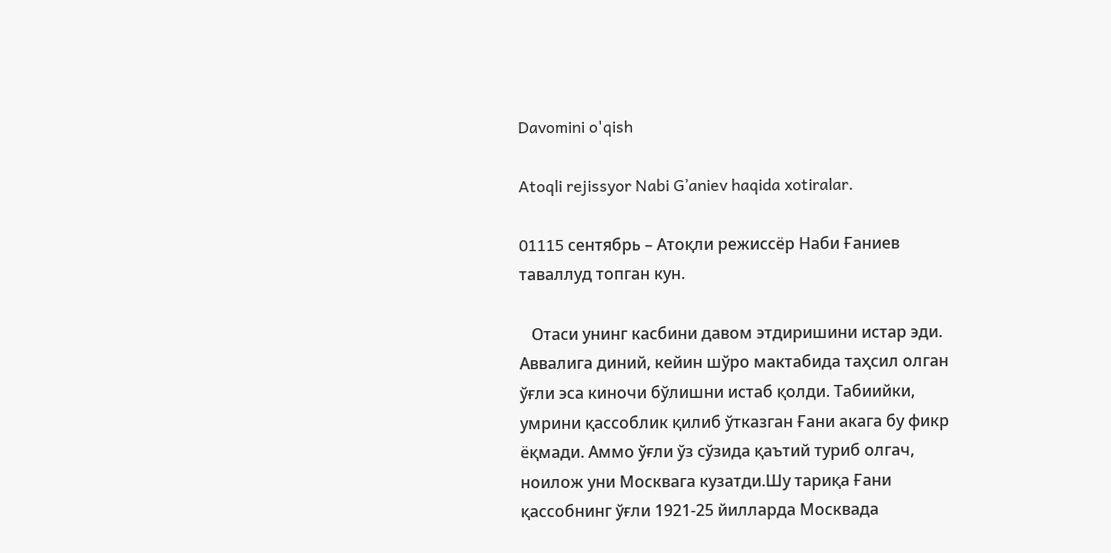Davomini o'qish

Atoqli rejissyor Nabi G’aniev haqida xotiralar.

01115 cентябрь – Атоқли режиссёр Наби Ғаниев таваллуд топган кун.

   Отаси унинг касбини давом этдиришини истар эди. Аввалига диний, кейин шўро мактабида таҳсил олган ўғли эса киночи бўлишни истаб қолди. Табиийки, умрини қассоблик қилиб ўтказган Ғани акага бу фикр ёқмади. Аммо ўғли ўз сўзида қаътий туриб олгач, ноилож уни Москвага кузатди.Шу тариқа Ғани қассобнинг ўғли 1921-25 йилларда Москвада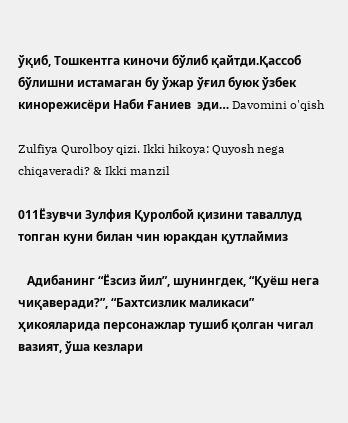ўқиб, Тошкентга киночи бўлиб қайтди.Қассоб бўлишни истамаган бу ўжар ўғил буюк ўзбек кинорежисёри Наби Ғаниев  эди… Davomini o'qish

Zulfiya Qurolboy qizi. Ikki hikoya: Quyosh nega chiqaveradi? & Ikki manzil

011Ёзувчи Зулфия Қуролбой қизини таваллуд топган куни билан чин юракдан қутлаймиз

   Адибанинг “Ёзсиз йил”, шунингдек, “Қуёш нега чиқаверади?”, “Бахтсизлик маликаси” ҳикояларида персонажлар тушиб қолган чигал вазият, ўша кезлари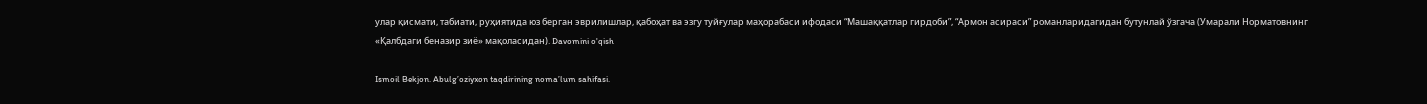улар қисмати, табиати, руҳиятида юз берган эврилишлар, қабоҳат ва эзгу туйғулар маҳорабаси ифодаси “Машаққатлар гирдоби”, “Армон асираси” романларидагидан бутунлай ўзгача (Умарали Норматовнинг «Қалбдаги беназир зиё» мақоласидан). Davomini o'qish

Ismoil Bekjon. Abulg’oziyxon taqdirining noma’lum sahifasi.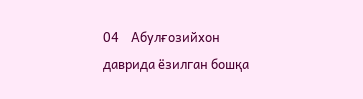04    Абулғозийхон даврида ёзилган бошқа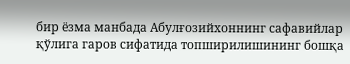бир ёзма манбада Абулғозийхоннинг сафавийлар қўлига гаров сифатида топширилишининг бошқа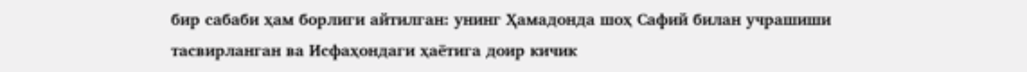бир сабаби ҳам борлиги айтилган: унинг Ҳамадонда шоҳ Сафий билан учрашиши тасвирланган ва Исфаҳондаги ҳаётига доир кичик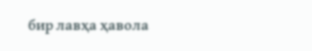бир лавҳа ҳавола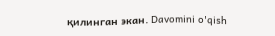қилинган экан. Davomini o'qish